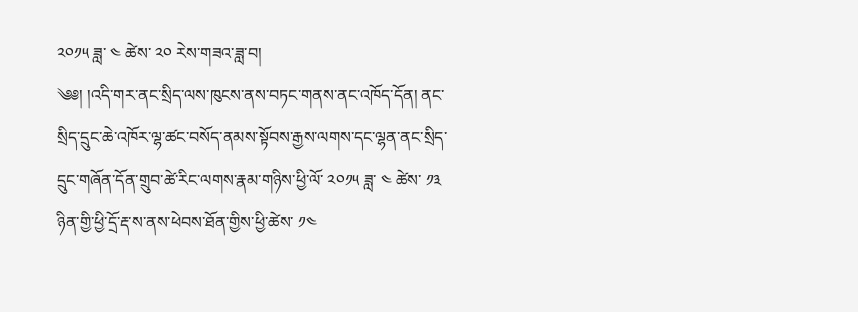༢༠༡༥ ཟླ་ ༤ ཚེས་ ༢༠ རེས་གཟའ་ཟླ་བ།
༄༅། །འདི་གར་ནང་སྲིད་ལས་ཁུངས་ནས་བཏང་གནས་ནང་འཁོད་དོན། ནང་སྲིད་དྲུང་ཆེ་འཁོར་ལྷ་ཚང་བསོད་ནམས་སྟོབས་རྒྱས་ལགས་དང་ལྷན་ནང་སྲིད་དྲུང་གཞོན་དོན་གྲུབ་ཚེ་རིང་ལགས་རྣམ་གཉིས་ཕྱི་ལོ་ ༢༠༡༥ ཟླ་ ༤ ཚེས་ ༡༣ ཉིན་གྱི་ཕྱི་དྲོ་རྡ་ས་ནས་ཕེབས་ཐོན་གྱིས་ཕྱི་ཚེས་ ༡༤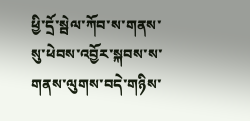ཕྱི་དྲོ་སྦེལ་ཀོབ་ས་གནས་སུ་ཕེབས་འབྱོར་སྐབས་ས་གནས་ལུགས་བདེ་གཉིས་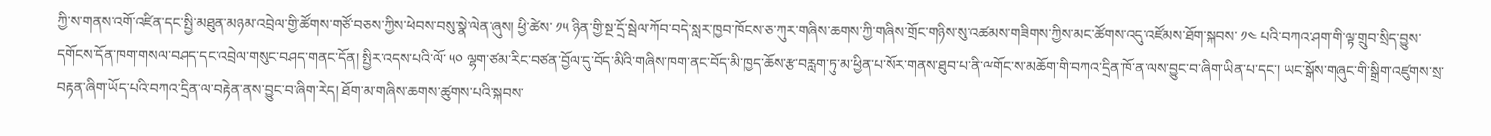ཀྱི་ས་གནས་འགོ་འཛིན་དང་སྤྱི་མཐུན་མཉམ་འབྲེལ་གྱི་ཚོགས་གཙོ་བཅས་ཀྱིས་ཕེབས་བསུ་སྣེ་ལེན་ཞུས། ཕྱི་ཚེས་ ༡༥ ཉིན་གྱི་སྔ་དྲོ་སྦེལ་ཀོབ་བདེ་སླར་ཁྱབ་ཁོངས་ཅ་ཀུར་གཞིས་ཆགས་ཀྱི་གཞིས་གྲོང་གཉིས་སུ་འཚམས་གཟིགས་ཀྱིས་མང་ཚོགས་འདུ་འཛོམས་ཐོག་སྐབས་ ༡༤ པའི་བཀའ་ཤག་གི་ལྟ་གྲུབ་སྲིད་བྱུས་དགོངས་དོན་ཁག་གསལ་བཤད་དང་འབྲེལ་གསུང་བཤད་གནང་དོན། སྤྱིར་འདས་པའི་ལོ་ ༥༠ ལྷག་ཙམ་རིང་བཙན་བྱོལ་དུ་བོད་མིའི་གཞིས་ཁག་ནང་བོད་མི་ཁྱད་ཆོས་རྩ་བརླག་ཏུ་མ་ཕྱིན་པ་སོར་གནས་ཐུབ་པ་ནི་ྋགོང་ས་མཆོག་གི་བཀའ་དྲིན་ཁོ་ན་ལས་བྱུང་བ་ཞིག་ཡིན་པ་དང་། ཡང་སྒོས་གཞུང་གི་སྒྲིག་འཛུགས་སྲ་བརྟན་ཞིག་ཡོད་པའི་བཀའ་དྲིན་ལ་བརྟེན་ནས་བྱུང་བ་ཞིག་རེད། ཐོག་མ་གཞིས་ཆགས་ཚུགས་པའི་སྐབས་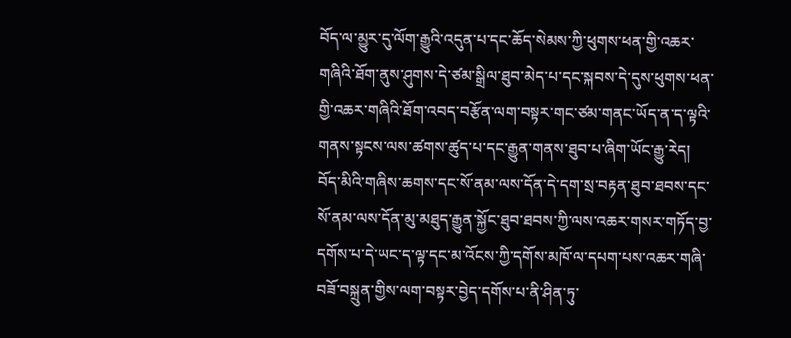བོད་ལ་མྱུར་དུ་ལོག་རྒྱུའི་འདུན་པ་དང་ཆོད་སེམས་ཀྱི་ཕུགས་ཕན་གྱི་འཆར་གཞིའི་ཐོག་ནུས་ཤུགས་དེ་ཙམ་སྒྲིལ་ཐུབ་མེད་པ་དང་སྐབས་དེ་དུས་ཕུགས་ཕན་གྱི་འཆར་གཞིའི་ཐོག་འབད་བརྩོན་ལག་བསྟར་གང་ཙམ་གནང་ཡོད་ན་ད་ལྟའི་གནས་སྟངས་ལས་ཚགས་ཚུད་པ་དང་རྒྱུན་གནས་ཐུབ་པ་ཞིག་ཡོང་རྒྱུ་རེད།
བོད་མིའི་གཞིས་ཆགས་དང་སོ་ནམ་ལས་དོན་དེ་དག་སྲ་བརྟན་ཐུབ་ཐབས་དང་སོ་ནམ་ལས་དོན་མུ་མཐུད་རྒྱུན་སྐྱོང་ཐུབ་ཐབས་ཀྱི་ལས་འཆར་གསར་གཏོད་བྱ་དགོས་པ་དེ་ཡང་ད་ལྟ་དང་མ་འོངས་ཀྱི་དགོས་མཁོ་ལ་དཔག་པས་འཆར་གཞི་བཟོ་བསྐྲུན་གྱིས་ལག་བསྟར་བྱེད་དགོས་པ་ནི་ཤིན་ཏུ་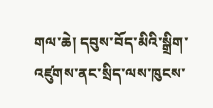གལ་ཆེ། དབུས་བོད་མིའི་སྒྲིག་འཛུགས་ནང་སྲིད་ལས་ཁུངས་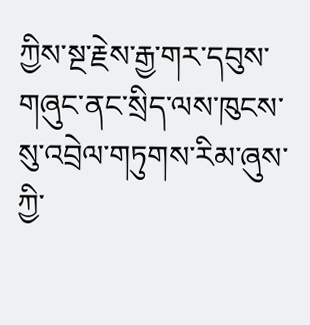ཀྱིས་སྔ་རྗེས་རྒྱ་གར་དབུས་གཞུང་ནང་སྲིད་ལས་ཁུངས་སུ་འབྲེལ་གཏུགས་རིམ་ཞུས་ཀྱི་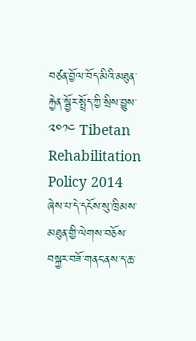བཙན་བྱོལ་བོད་མིའི་མཐུན་རྐྱེན་སྦྱོར་སྤྲོད་ཀྱི་སྲིས་བྱུས་ ༢༠༡༤ Tibetan Rehabilitation Policy 2014 ཞེས་པ་དེ་དངོས་སུ་ཁྲིམས་མཐུན་གྱི་ལེགས་བཅོས་བསྐྱར་བཟོ་གནང་ནས་ད་ཆ་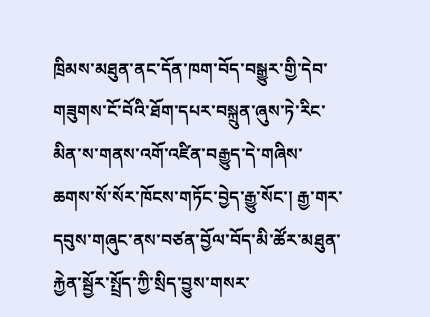ཁྲིམས་མཐུན་ནང་དོན་ཁག་བོད་བསྒྱུར་གྱི་དེབ་གཟུགས་ངོ་བོའི་ཐོག་དཔར་བསྐྲུན་ཞུས་ཏེ་རིང་མིན་ས་གནས་འགོ་འཛིན་བརྒྱུད་དེ་གཞིས་ཆགས་སོ་སོར་ཁོངས་གཏོང་བྱེད་རྒྱུ་སོང་། རྒྱ་གར་དབུས་གཞུང་ནས་བཙན་བྱོལ་བོད་མི་ཚོར་མཐུན་རྐྱེན་སྦྱོར་སྤྲོད་ཀྱི་སྲིད་བྱུས་གསར་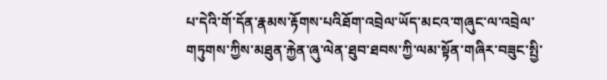པ་དེའི་གོ་དོན་རྣམས་རྟོགས་པའིཐོག་འབྲེལ་ཡོད་མངའ་གཞུང་ལ་འབྲེལ་གཏུགས་ཀྱིས་མཐུན་རྐྱེན་ཞུ་ལེན་ཐུབ་ཐབས་ཀྱི་ལམ་སྟོན་གཞིར་བཟུང་སྤྱི་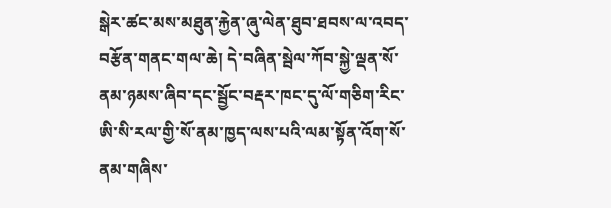སྒེར་ཚང་མས་མཐུན་རྐྱེན་ཞུ་ལེན་ཐུབ་ཐབས་ལ་འབད་བརྩོན་གནང་གལ་ཆེ། དེ་བཞིན་སྦེལ་ཀོབ་སྐྱེ་ལྡན་སོ་ནམ་ཉམས་ཞིབ་དང་སྦྱོང་བརྡར་ཁང་དུ་ལོ་གཅིག་རིང་ཨི་སི་རལ་གྱི་སོ་ནམ་ཁྱད་ལས་པའི་ལམ་སྟོན་འོག་སོ་ནམ་གཞིས་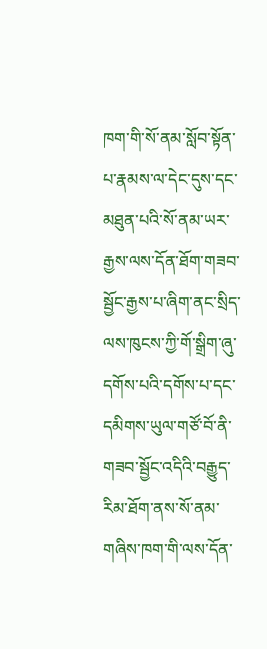ཁག་གི་སོ་ནམ་སློབ་སྟོན་པ་རྣམས་ལ་དེང་དུས་དང་མཐུན་པའི་སོ་ནམ་ཡར་རྒྱས་ལས་དོན་ཐོག་གཟབ་སྦྱོང་རྒྱས་པ་ཞིག་ནང་སྲིད་ལས་ཁུངས་ཀྱི་གོ་སྒྲིག་ཞུ་དགོས་པའི་དགོས་པ་དང་དམིགས་ཡུལ་གཙོ་བོ་ནི་གཟབ་སྦྱོང་འདིའི་བརྒྱུད་རིམ་ཐོག་ནས་སོ་ནམ་གཞིས་ཁག་གི་ལས་དོན་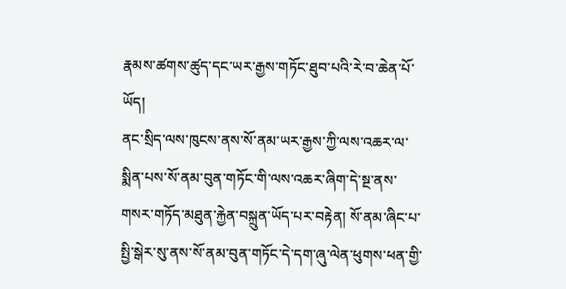རྣམས་ཚགས་ཚུད་དང་ཡར་རྒྱས་གཏོང་ཐུབ་པའི་རེ་བ་ཆེན་པོ་ཡོད།
ནང་སྲིད་ལས་ཁུངས་ནས་སོ་ནམ་ཡར་རྒྱས་ཀྱི་ལས་འཆར་ལ་སྨིན་པས་སོ་ནམ་བུན་གཏོང་གི་ལས་འཆར་ཞིག་དེ་སྔ་ནས་གསར་གཏོད་མཐུན་རྐྱེན་བསྐྲུན་ཡོད་པར་བརྟེན། སོ་ནམ་ཞིང་པ་སྤྱི་སྒེར་སུ་ནས་སོ་ནམ་བུན་གཏོང་དེ་དག་ཞུ་ལེན་ཕུགས་ཕན་གྱི་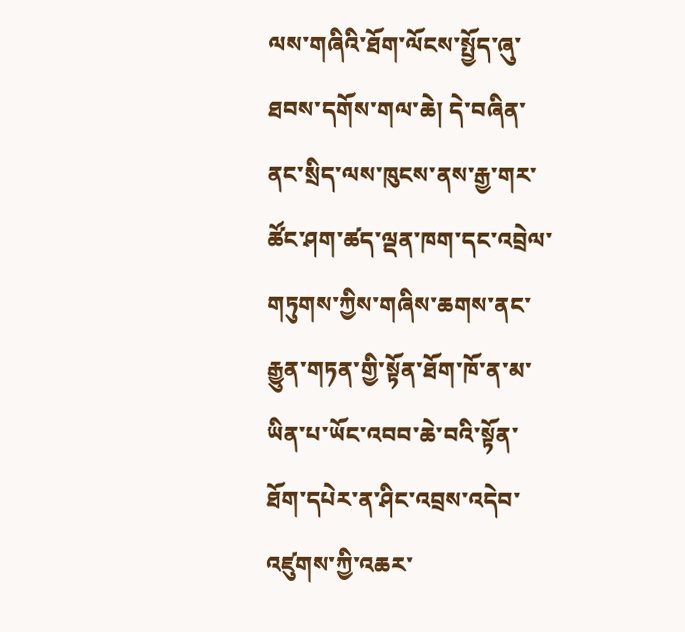ལས་གཞིའི་ཐོག་ལོངས་སྤྱོད་ཞུ་ཐབས་དགོས་གལ་ཆེ། དེ་བཞིན་ནང་སྲིད་ལས་ཁུངས་ནས་རྒྱ་གར་ཚོང་ཤག་ཚད་ལྡན་ཁག་དང་འབྲེལ་གཏུགས་ཀྱིས་གཞིས་ཆགས་ནང་རྒྱུན་གཏན་གྱི་སྟོན་ཐོག་ཁོ་ན་མ་ཡིན་པ་ཡོང་འབབ་ཆེ་བའི་སྟོན་ཐོག་དཔེར་ན་ཤིང་འབྲས་འདེབ་འཛུགས་ཀྱི་འཆར་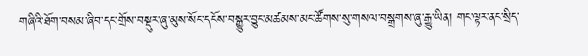གཞིའི་ཐོག་བསམ་ཞིབ་དང་གྲོས་བསྡུར་ཞུ་མུས་སོང་དངོས་བསྒྱུར་བྱུང་མཚམས་མང་ཚོགས་སུ་གསལ་བསྒྲགས་ཞུ་རྒྱུ་ཡིན། གང་ལྟར་ནང་སྲིད་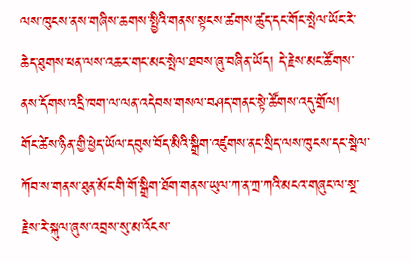ལས་ཁུངས་ནས་གཞིས་ཆགས་སྤྱིའི་གནས་སྟངས་ཚགས་ཚུད་དང་གོང་སྤེལ་ཡོང་རེ་ཆེད་ཐུགས་ཕན་ལས་འཆར་གང་མང་སྤེལ་ཐབས་ཞུ་བཞིན་ཡོད། དེ་རྗེས་མང་ཚོགས་ནས་དོགས་འདྲི་ཁག་ལ་ལན་འདེབས་གསལ་བཤད་གནང་སྟེ་ཚོགས་འདུ་གྲོལ།
གོང་ཚེས་ཉིན་གྱི་ཕྱེད་ཡོལ་དབུས་བོད་མིའི་སྒྲིག་འཛུགས་ནང་སྲིད་ལས་ཁུངས་དང་སྦེལ་ཀོབ་ས་གནས་ཐུན་མོང་གི་གོ་སྒྲིག་ཐོག་གནས་ཡུལ་ཀ་ན་ཀྲ་ཀའི་མངའ་གཞུང་ལ་སྔ་རྗེས་རེ་སྐུལ་ཞུས་འབྲས་སུ་མ་འོངས་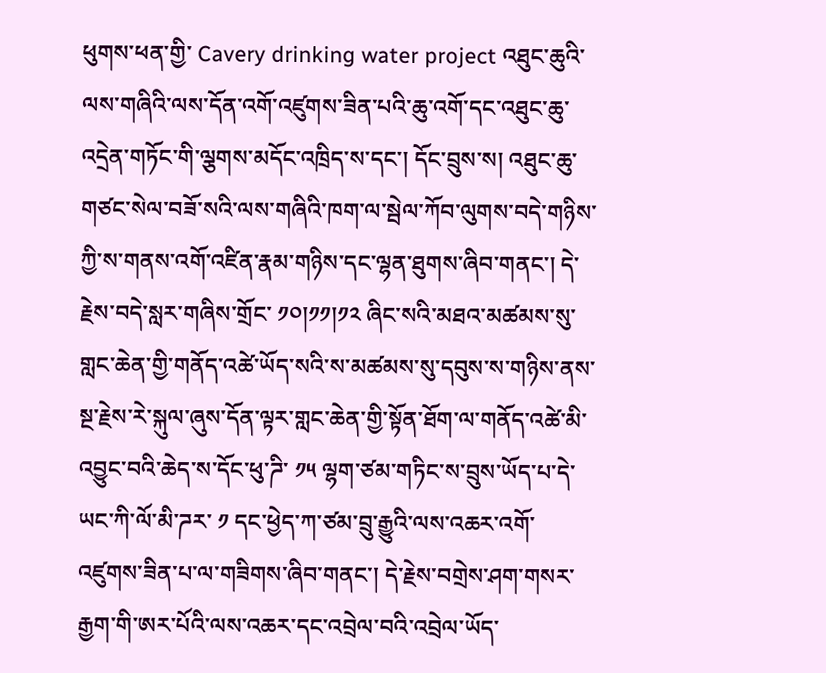ཕུགས་ཕན་གྱི་ Cavery drinking water project འཐུང་ཆུའི་ལས་གཞིའི་ལས་དོན་འགོ་འཛུགས་ཟིན་པའི་ཆུ་འགོ་དང་འཐུང་ཆུ་འདྲེན་གཏོང་གི་ལྕགས་མདོང་འཁྲིད་ས་དང་། དོང་བྲུས་ས། འཐུང་ཆུ་གཙང་སེལ་བཟོ་སའི་ལས་གཞིའི་ཁག་ལ་སྦེལ་ཀོབ་ལུགས་བདེ་གཉིས་ཀྱི་ས་གནས་འགོ་འཛིན་རྣམ་གཉིས་དང་ལྷན་ཐུགས་ཞིབ་གནང་། དེ་རྗེས་བདེ་སླར་གཞིས་གྲོང་ ༡༠།༡༡།༡༢ ཞིང་སའི་མཐའ་མཚམས་སུ་གླང་ཆེན་གྱི་གནོད་འཚེ་ཡོད་སའི་ས་མཚམས་སུ་དབུས་ས་གཉིས་ནས་སྔ་རྗེས་རེ་སྐུལ་ཞུས་དོན་ལྟར་གླང་ཆེན་གྱི་སྟོན་ཐོག་ལ་གནོད་འཚེ་མི་འབྱུང་བའི་ཆེད་ས་དོང་ཕུ་ཌི་ ༡༥ ལྷག་ཙམ་གཏིང་ས་བྲུས་ཡོད་པ་དེ་ཡང་ཀི་ལོ་མི་ཌར་ ༡ དང་ཕྱེད་ཀ་ཙམ་བྲུ་རྒྱུའི་ལས་འཆར་འགོ་འཛུགས་ཟིན་པ་ལ་གཟིགས་ཞིབ་གནང་། དེ་རྗེས་བགྲེས་ཤག་གསར་རྒྱག་གི་ཨར་པོའི་ལས་འཆར་དང་འབྲེལ་བའི་འབྲེལ་ཡོད་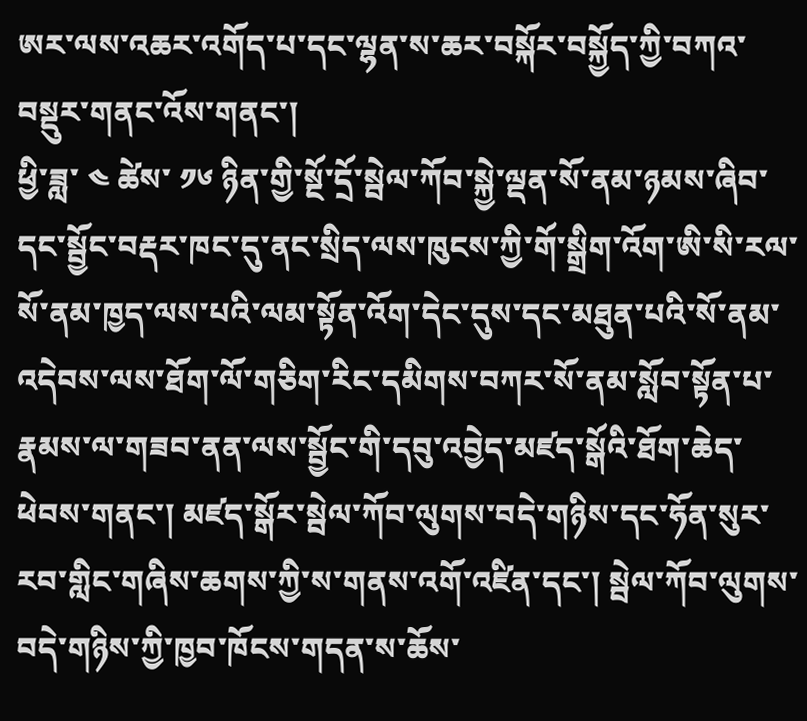ཨར་ལས་འཆར་འགོད་པ་དང་ལྷན་ས་ཆར་བསྐོར་བསྐྱོད་ཀྱི་བཀའ་བསྡུར་གནང་འོས་གནང་།
ཕྱི་ཟླ་ ༤ ཚེས་ ༡༦ ཉིན་གྱི་སྔོ་དྲོ་སྦེལ་ཀོབ་སྐྱེ་ལྡན་སོ་ནམ་ཉམས་ཞིབ་དང་སྦྱོང་བརྡར་ཁང་དུ་ནང་སྲིད་ལས་ཁུངས་ཀྱི་གོ་སྒྲིག་འོག་ཨི་སི་རལ་སོ་ནམ་ཁྱད་ལས་པའི་ལམ་སྟོན་འོག་དེང་དུས་དང་མཐུན་པའི་སོ་ནམ་འདེབས་ལས་ཐོག་ལོ་གཅིག་རིང་དམིགས་བཀར་སོ་ནམ་སློབ་སྟོན་པ་རྣམས་ལ་གཟབ་ནན་ལས་སྦྱོང་གི་དབུ་འབྱེད་མཛད་སྒོའི་ཐོག་ཆེད་ཕེབས་གནང་། མཛད་སྒོར་སྦེལ་ཀོབ་ལུགས་བདེ་གཉིས་དང་ཧོན་སུར་རབ་གླིང་གཞིས་ཆགས་ཀྱི་ས་གནས་འགོ་འཛིན་དང་། སྦེལ་ཀོབ་ལུགས་བདེ་གཉིས་ཀྱི་ཁྱབ་ཁོངས་གདན་ས་ཆོས་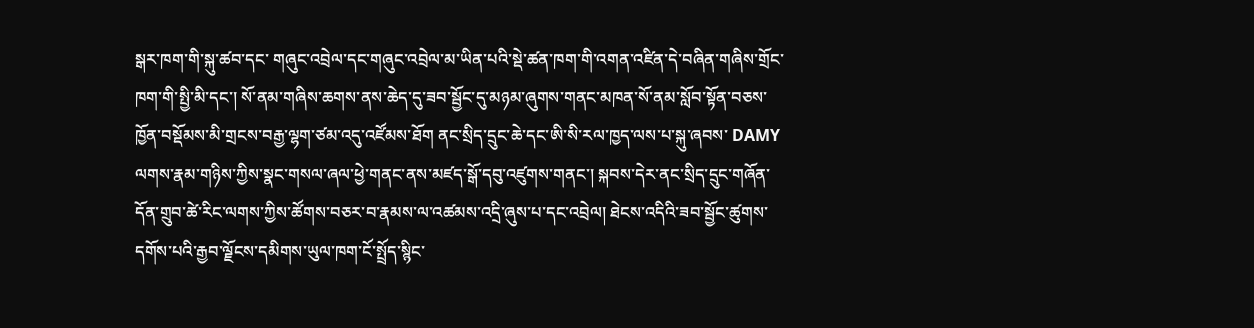སྒར་ཁག་གི་སྐུ་ཚབ་དང་ གཞུང་འབྲེལ་དང་གཞུང་འབྲེལ་མ་ཡིན་པའི་སྡེ་ཚན་ཁག་གི་འགན་འཛིན་དེ་བཞིན་གཞིས་གྲོང་ཁག་གི་སྤྱི་མི་དང་། སོ་ནམ་གཞིས་ཆགས་ནས་ཆེད་དུ་ཟབ་སྦྱོང་དུ་མཉམ་ཞུགས་གནང་མཁན་སོ་ནམ་སློབ་སྟོན་བཅས་ཁྱོན་བསྡོམས་མི་གྲངས་བརྒྱ་ལྷག་ཙམ་འདུ་འཛོམས་ཐོག ནང་སྲིད་དྲུང་ཆེ་དང་ཨི་སི་རལ་ཁྱད་ལས་པ་སྐུ་ཞབས་ DAMY ལགས་རྣམ་གཉིས་ཀྱིས་སྣང་གསལ་ཞལ་ཕྱེ་གནང་ནས་མཛད་སྒོ་དབུ་འཛུགས་གནང་། སྐབས་དེར་ནང་སྲིད་དྲུང་གཞོན་དོན་གྲུབ་ཚེ་རིང་ལགས་ཀྱིས་ཚོགས་བཅར་བ་རྣམས་ལ་འཚམས་འདྲི་ཞུས་པ་དང་འབྲེལ། ཐེངས་འདིའི་ཟབ་སྦྱོང་ཚུགས་དགོས་པའི་རྒྱབ་ལྗོངས་དམིགས་ཡུལ་ཁག་ངོ་སྤྲོད་སྙིང་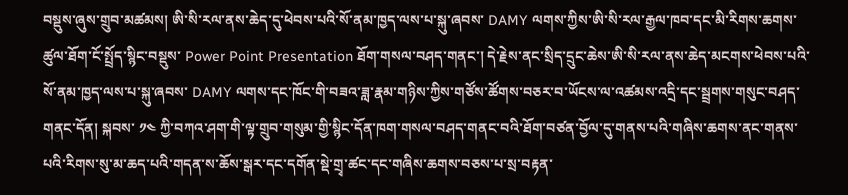བསྡུས་ཞུས་གྲུབ་མཚམས། ཨི་སི་རལ་ནས་ཆེད་དུ་ཕེབས་པའི་སོ་ནམ་ཁྱད་ལས་པ་སྐུ་ཞབས་ DAMY ལགས་ཀྱིས་ཨི་སི་རལ་རྒྱལ་ཁབ་དང་མི་རིགས་ཆགས་ཚུལ་ཐོག་ངོ་སྤྲོད་སྙིང་བསྡུས་ Power Point Presentation ཐོག་གསལ་བཤད་གནང་། དེ་རྗེས་ནང་སྲིད་དྲུང་ཆེས་ཨི་སི་རལ་ནས་ཆེད་མངགས་ཕེབས་པའི་སོ་ནམ་ཁྱད་ལས་པ་སྐུ་ཞབས་ DAMY ལགས་དང་ཁོང་གི་བཟའ་ཟླ་རྣམ་གཉིས་ཀྱིས་གཙོས་ཚོགས་བཅར་བ་ཡོངས་ལ་འཚམས་འདྲི་དང་སྦྲགས་གསུང་བཤད་གནང་དོན། སྐབས་ ༡༤ ཀྱི་བཀའ་ཤག་གི་ལྟ་གྲུབ་གསུམ་གྱི་སྙིང་དོན་ཁག་གསལ་བཤད་གནང་བའི་ཐོག་བཙན་བྱོལ་དུ་གནས་པའི་གཞིས་ཆགས་ནང་གནས་པའི་རིགས་སུ་མ་ཆད་པའི་གདན་ས་ཆོས་སྒར་དང་དགོན་སྡེ་གྲྭ་ཚང་དང་གཞིས་ཆགས་བཅས་པ་སྲ་བརྟན་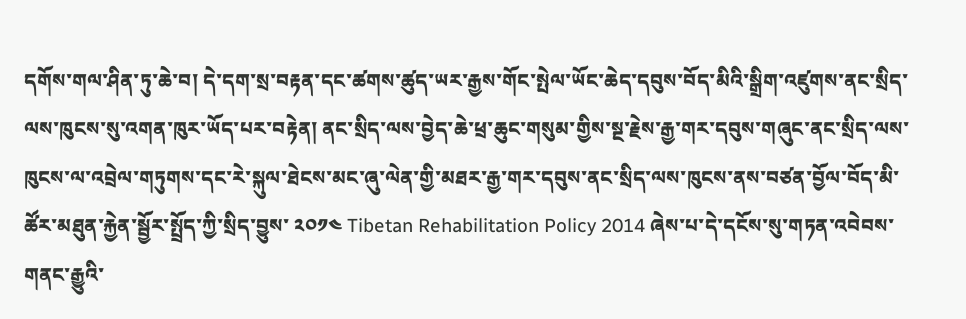དགོས་གལ་ཤིན་ཏུ་ཆེ་བ། དེ་དག་སྲ་བརྟན་དང་ཚགས་ཚུད་ཡར་རྒྱས་གོང་སྤེལ་ཡོང་ཆེད་དབུས་བོད་མིའི་སྒྲིག་འཛུགས་ནང་སྲིད་ལས་ཁུངས་སུ་འགན་ཁུར་ཡོད་པར་བརྟེན། ནང་སྲིད་ལས་བྱེད་ཆེ་ཕྲ་ཆུང་གསུམ་གྱིས་སྔ་རྗེས་རྒྱ་གར་དབུས་གཞུང་ནང་སྲིད་ལས་ཁུངས་ལ་འབྲེལ་གཏུགས་དང་རེ་སྐུལ་ཐེངས་མང་ཞུ་ལེན་གྱི་མཐར་རྒྱ་གར་དབུས་ནང་སྲིད་ལས་ཁུངས་ནས་བཙན་བྱོལ་བོད་མི་ཚོར་མཐུན་རྐྱེན་སྦྱོར་སྤྲོད་ཀྱི་སྲིད་བྱུས་ ༢༠༡༤ Tibetan Rehabilitation Policy 2014 ཞེས་པ་དེ་དངོས་སུ་གཏན་འབེབས་གནང་རྒྱུའི་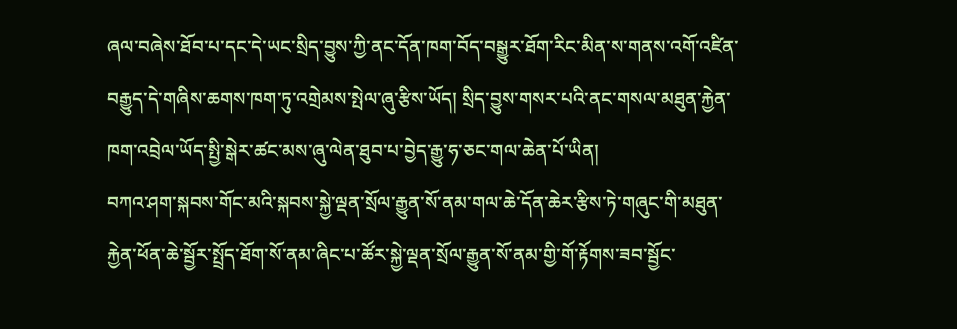ཞལ་བཞེས་ཐོབ་པ་དང་དེ་ཡང་སྲིད་བྱུས་ཀྱི་ནང་དོན་ཁག་བོད་བསྒྱུར་ཐོག་རིང་མིན་ས་གནས་འགོ་འཛིན་བརྒྱུད་དེ་གཞིས་ཆགས་ཁག་ཏུ་འགྲེམས་སྤེལ་ཞུ་རྩིས་ཡོད། སྲིད་བྱུས་གསར་པའི་ནང་གསལ་མཐུན་རྐྱེན་ཁག་འབྲེལ་ཡོད་སྤྱི་སྒེར་ཚང་མས་ཞུ་ལེན་ཐུབ་པ་བྱེད་རྒྱུ་ཧ་ཅང་གལ་ཆེན་པོ་ཡིན།
བཀའ་ཤག་སྐབས་གོང་མའི་སྐབས་སྐྱེ་ལྡན་སྲོལ་རྒྱུན་སོ་ནམ་གལ་ཆེ་དོན་ཆེར་རྩིས་ཏེ་གཞུང་གི་མཐུན་རྐྱེན་ཕོན་ཆེ་སྦྱོར་སྤྲོད་ཐོག་སོ་ནམ་ཞིང་པ་ཚོར་སྐྱེ་ལྡན་སྲོལ་རྒྱུན་སོ་ནམ་གྱི་གོ་རྟོགས་ཟབ་སྦྱོང་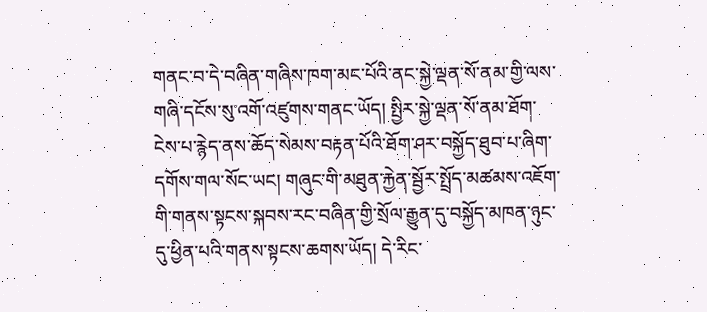གནང་བ་དེ་བཞིན་གཞིས་ཁག་མང་པོའི་ནང་སྐྱེ་ལྡན་སོ་ནམ་གྱི་ལས་གཞི་དངོས་སུ་འགོ་འཛུགས་གནང་ཡོད། སྤྱིར་སྐྱེ་ལྡན་སོ་ནམ་ཐོག་ངེས་པ་རྙེད་ནས་ཆོད་སེམས་བརྟན་པོའི་ཐོག་ཤར་བསྐྱོད་ཐུབ་པ་ཞིག་དགོས་གལ་སོང་ཡང། གཞུང་གི་མཐུན་རྐྱེན་སྦྱོར་སྤྲོད་མཚམས་འཇོག་གི་གནས་སྟངས་སྐབས་རང་བཞིན་གྱི་སྲོལ་རྒྱུན་དུ་བསྐྱོད་མཁན་ཉུང་དུ་ཕྱིན་པའི་གནས་སྟངས་ཆགས་ཡོད། དེ་རིང་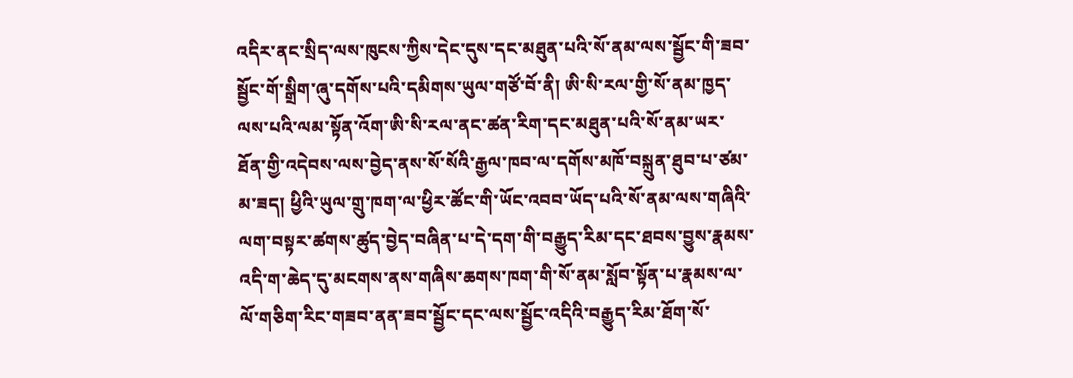འདིར་ནང་སྲིད་ལས་ཁུངས་ཀྱིས་དེང་དུས་དང་མཐུན་པའི་སོ་ནམ་ལས་སྦྱོང་གི་ཟབ་སྦྱོང་གོ་སྒྲིག་ཞུ་དགོས་པའི་དམིགས་ཡུལ་གཙོ་བོ་ནི། ཨི་སི་རལ་གྱི་སོ་ནམ་ཁྱད་ལས་པའི་ལམ་སྟོན་འོག་ཨི་སི་རལ་ནང་ཚན་རིག་དང་མཐུན་པའི་སོ་ནམ་ཡར་ཐོན་གྱི་འདེབས་ལས་བྱེད་ནས་སོ་སོའི་རྒྱལ་ཁབ་ལ་དགོས་མཁོ་བསྐྲུན་ཐུབ་པ་ཙམ་མ་ཟད། ཕྱིའི་ཡུལ་གྲུ་ཁག་ལ་ཕྱིར་ཚོང་གི་ཡོང་འབབ་ཡོད་པའི་སོ་ནམ་ལས་གཞིའི་ལག་བསྟར་ཚགས་ཚུད་བྱེད་བཞིན་པ་དེ་དག་གི་བརྒྱུད་རིམ་དང་ཐབས་བྱུས་རྣམས་འདི་ག་ཆེད་དུ་མངགས་ནས་གཞིས་ཆགས་ཁག་གི་སོ་ནམ་སློབ་སྟོན་པ་རྣམས་ལ་ལོ་གཅིག་རིང་གཟབ་ནན་ཟབ་སྦྱོང་དང་ལས་སྦྱོང་འདིའི་བརྒྱུད་རིམ་ཐོག་སོ་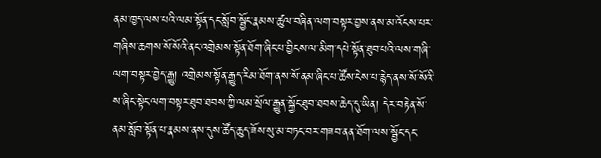ནམ་ཁྱད་ལས་པའི་ལམ་སྟོན་དང་སློབ་སྦྱོང་རྣམས་ཚུལ་བཞིན་ལག་བསྟར་བྱས་ནས་མ་འོངས་པར་གཞིས་ཆགས་སོ་སོའི་ནང་འགྲེམས་སྟོན་ཐོག་ཞིང་པ་བྱིངས་ལ་མིག་དཔེ་སྟོན་ཐུབ་པའི་ལས་གཞི་ལག་བསྟར་བྱེད་རྒྱུ། འགྲེམས་སྟོན་རྒྱུད་རིམ་ཐོག་ནས་སོ་ནམ་ཞིང་པ་ཚོས་ངེས་པ་རྙེད་ནས་སོ་སོའི་ས་ཞིང་སྟེང་ལག་བསྟར་ཐུབ་ཐབས་ཀྱི་ལམ་སྲོལ་རྒྱུན་སྐྱོང་ཐུབ་ཐབས་ཆེད་དུ་ཡིན། དེར་བརྟེན་སོ་ནམ་སློབ་སྟོན་པ་རྣམས་ནས་དུས་ཚོད་ཆུད་ཟོས་སུ་མ་བཏང་བར་གཟབ་ནན་ཐོག་ལས་སྦྱོང་དང་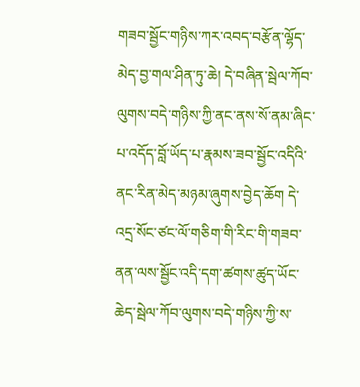གཟབ་སྦྱོང་གཉིས་ཀར་འབད་བརྩོན་ལྷོད་མེད་བྱ་གལ་ཤིན་ཏུ་ཆེ། དེ་བཞིན་སྦེལ་ཀོབ་ལུགས་བདེ་གཉིས་ཀྱི་ནང་ནས་སོ་ནམ་ཞིང་པ་འདོད་བློ་ཡོད་པ་རྣམས་ཟབ་སྦྱོང་འདིའི་ནང་རིན་མེད་མཉམ་ཞུགས་བྱེད་ཆོག དེ་འདྲ་སོང་ཙང་ལོ་གཅིག་གི་རིང་གི་གཟབ་ནན་ལས་སྦྱོང་འདི་དག་ཚགས་ཚུད་ཡོང་ཆེད་སྦེལ་ཀོབ་ལུགས་བདེ་གཉིས་ཀྱི་ས་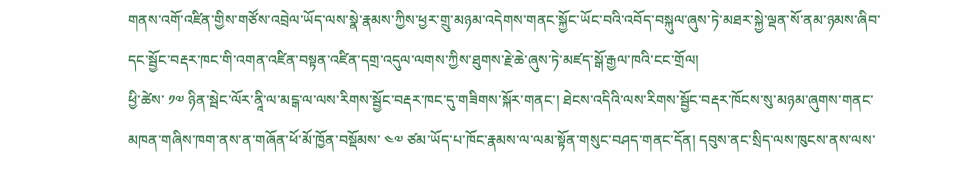གནས་འགོ་འཛིན་གྱིས་གཙོས་འབྲེལ་ཡོད་ལས་སྣེ་རྣམས་ཀྱིས་ཕྱར་གྲུ་མཉམ་འདེགས་གནང་སྐྱོང་ཡོང་བའི་འབོད་བསྐུལ་ཞུས་ཏེ་མཐར་སྐྱེ་ལྡན་སོ་ནམ་ཉམས་ཞིབ་དང་སྦྱོང་བརྡར་ཁང་གི་འགན་འཛིན་བསྟན་འཛིན་དགྲ་འདུལ་ལགས་ཀྱིས་ཐུགས་རྗེ་ཆེ་ཞུས་ཏེ་མཛད་སྒོ་རྒྱལ་ཁའི་ངང་གྲོལ།
ཕྱི་ཚེས་ ༡༧ ཉིན་སྦེང་ལོར་ནཱི་ལ་མངྒ་ལ་ལས་རིགས་སྦྱོང་བརྡར་ཁང་དུ་གཟིགས་སྐོར་གནང་། ཐེངས་འདིའི་ལས་རིགས་སྦྱོང་བརྡར་ཁོངས་སུ་མཉམ་ཞུགས་གནང་མཁན་གཞིས་ཁག་ནས་ན་གཞོན་ཕོ་མོ་ཁྱོན་བསྡོམས་ ༤༧ ཙམ་ཡོད་པ་ཁོང་རྣམས་ལ་ལམ་སྟོན་གསུང་བཤད་གནང་དོན། དབུས་ནང་སྲིད་ལས་ཁུངས་ནས་ལས་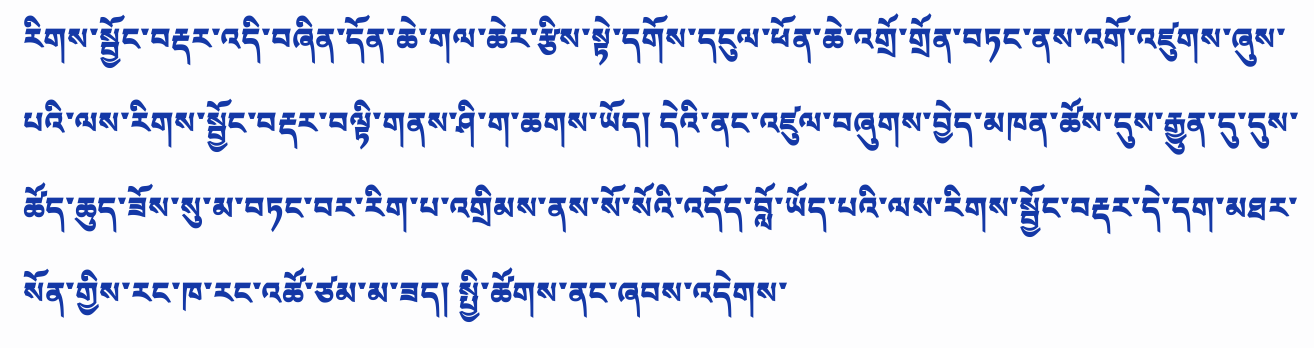རིགས་སྦྱོང་བརྡར་འདི་བཞིན་དོན་ཆེ་གལ་ཆེར་རྩིས་སྟེ་དགོས་དངུལ་ཕོན་ཆེ་འགྲོ་གྲོན་བཏང་ནས་འགོ་འཛུགས་ཞུས་པའི་ལས་རིགས་སྦྱོང་བརྡར་བལྟི་གནས་ཤི་ག་ཆགས་ཡོད། དེའི་ནང་འཛུལ་བཞུགས་བྱེད་མཁན་ཚོས་དུས་རྒྱུན་དུ་དུས་ཚོད་ཆུད་ཟོས་སུ་མ་བཏང་བར་རིག་པ་འགྲིམས་ནས་སོ་སོའི་འདོད་བློ་ཡོད་པའི་ལས་རིགས་སྦྱོང་བརྡར་དེ་དག་མཐར་སོན་གྱིས་རང་ཁ་རང་འཚོ་ཙམ་མ་ཟད། སྤྱི་ཚོགས་ནང་ཞབས་འདེགས་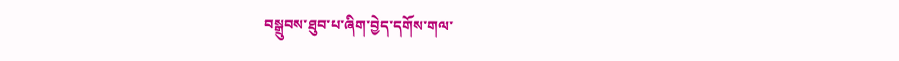བསྒྲུབས་ཐུབ་པ་ཞིག་བྱེད་དགོས་གལ་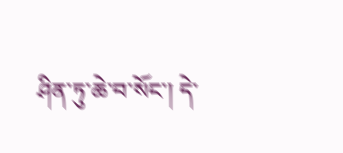ཤིན་ཏུ་ཆེ་བ་སོང་། དེ་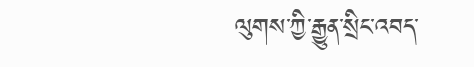ལུགས་ཀྱི་རྒྱུན་སྲིང་འབད་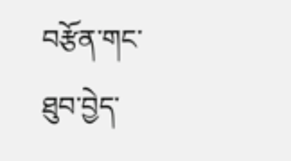བརྩོན་གང་ཐུབ་བྱེད་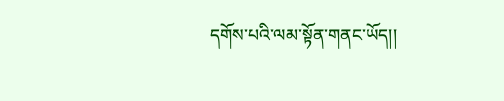དགོས་པའི་ལམ་སྟོན་གནང་ཡོད།།